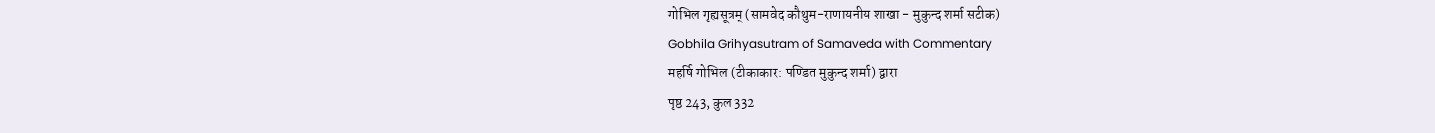गोभिल गृह्यसूत्रम् (सामवेद कौथुम-राणायनीय शाखा - मुकुन्द शर्मा सटीक)
Gobhila Grihyasutram of Samaveda with Commentary
महर्षि गोभिल (टीकाकार: पण्डित मुकुन्द शर्मा) द्वारा
पृष्ठ 243, कुल 332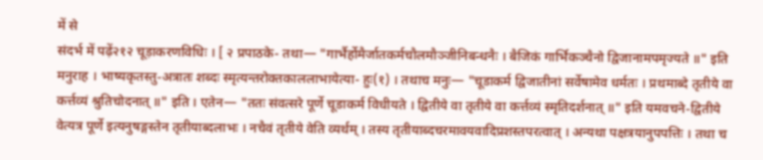में से
संदर्भ में पढ़ें२१२ चूड़ाकरणविधिः । [ २ प्रपाठके- तथा— "गार्भैर्होमैर्जातकर्मचौलमौञ्जीनिबन्धनैः । बैजिकं गार्भिकञ्चैनो द्विजानामपमृज्यते ॥" इति मनुराह । भाष्यकृतस्तु-अत्रातः शब्दः स्मृत्यन्तरोक्तकाललाभायेत्या- हुः(१) । तथाच मनुः— "चूडाकर्म द्विजातीनां सर्वेषामेव धर्मतः । प्रथमाब्दे तृतीये वा कर्त्तव्यं श्रुतिचोदनात् ॥" इति । एतेन— "ततः संवत्सरे पूर्णे चूडाकर्म विधीयते । द्वितीये वा तृतीये वा कर्त्तव्यं स्मृतिदर्शनात् ॥" इति यमवचने-द्वितीये वेत्यत्र पूर्णे इत्यनुषङ्गस्तेन तृतीयाब्दलाभः । नचैवं तृतीये वेति व्यर्थम् । तस्य तृतीयाब्दचरमावयवादिप्रशस्तपरत्वात् । अन्यथा पक्षत्रयानुपपत्तिः । तथा च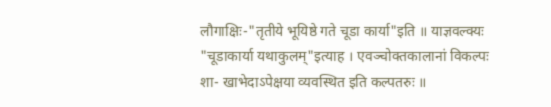लौगाक्षिः-"तृतीये भूयिष्ठे गते चूडा कार्या"इति ॥ याज्ञवल्क्यः "चूडाकार्या यथाकुलम्"इत्याह । एवञ्चोक्तकालानां विकल्पः शा- खाभेदाऽपेक्षया व्यवस्थित इति कल्पतरुः ॥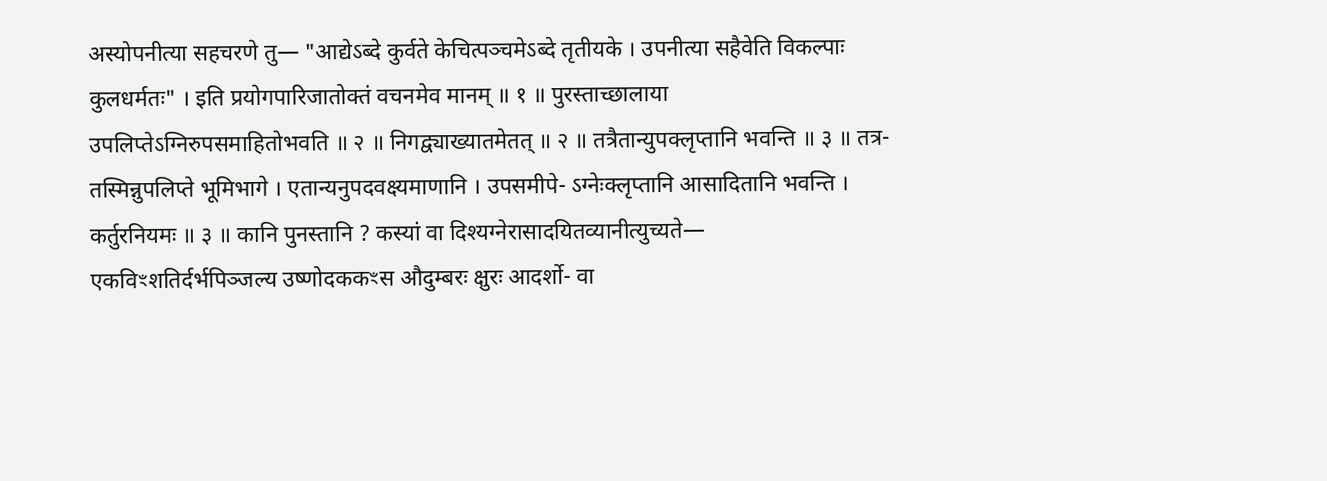अस्योपनीत्या सहचरणे तु— "आद्येऽब्दे कुर्वते केचित्पञ्चमेऽब्दे तृतीयके । उपनीत्या सहैवेति विकल्पाः कुलधर्मतः" । इति प्रयोगपारिजातोक्तं वचनमेव मानम् ॥ १ ॥ पुरस्ताच्छालाया उपलिप्तेऽग्निरुपसमाहितोभवति ॥ २ ॥ निगद्व्याख्यातमेतत् ॥ २ ॥ तत्रैतान्युपक्लृप्तानि भवन्ति ॥ ३ ॥ तत्र-तस्मिन्नुपलिप्ते भूमिभागे । एतान्यनुपदवक्ष्यमाणानि । उपसमीपे- ऽग्नेःक्लृप्तानि आसादितानि भवन्ति । कर्तुरनियमः ॥ ३ ॥ कानि पुनस्तानि ? कस्यां वा दिश्यग्नेरासादयितव्यानीत्युच्यते— एकविꣳशतिर्दर्भपिञ्जल्य उष्णोदककꣳस औदुम्बरः क्षुरः आदर्शो- वा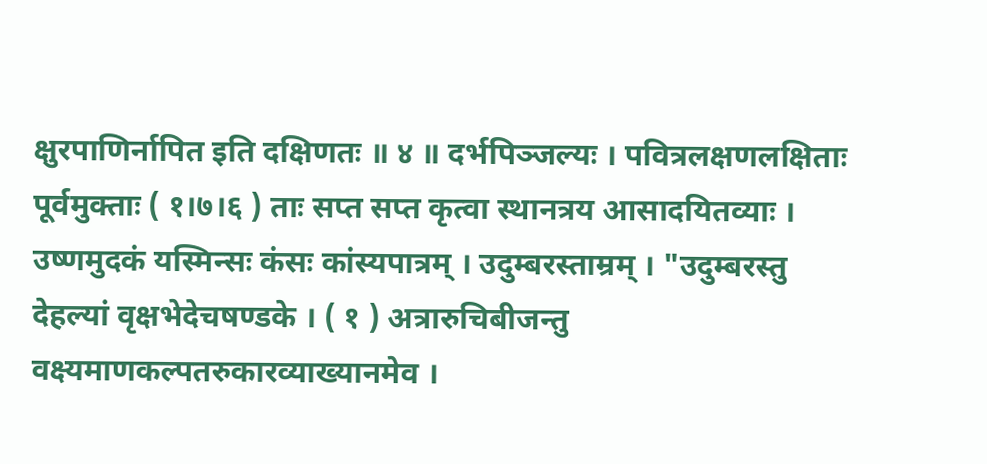क्षुरपाणिर्नापित इति दक्षिणतः ॥ ४ ॥ दर्भपिञ्जल्यः । पवित्रलक्षणलक्षिताः पूर्वमुक्ताः ( १।७।६ ) ताः सप्त सप्त कृत्वा स्थानत्रय आसादयितव्याः । उष्णमुदकं यस्मिन्सः कंसः कांस्यपात्रम् । उदुम्बरस्ताम्रम् । "उदुम्बरस्तु देहल्यां वृक्षभेदेचषण्डके । ( १ ) अत्रारुचिबीजन्तु वक्ष्यमाणकल्पतरुकारव्याख्यानमेव ।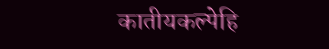कातीयकल्पेहि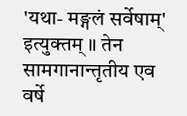'यथा- मङ्गलं सर्वेषाम्' इत्युक्तम् ॥ तेन सामगानान्तृतीय एव वर्षे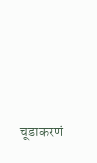चूडाकरणं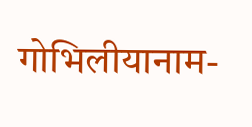गोभिलीयानाम-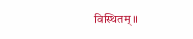विस्थितम् ॥